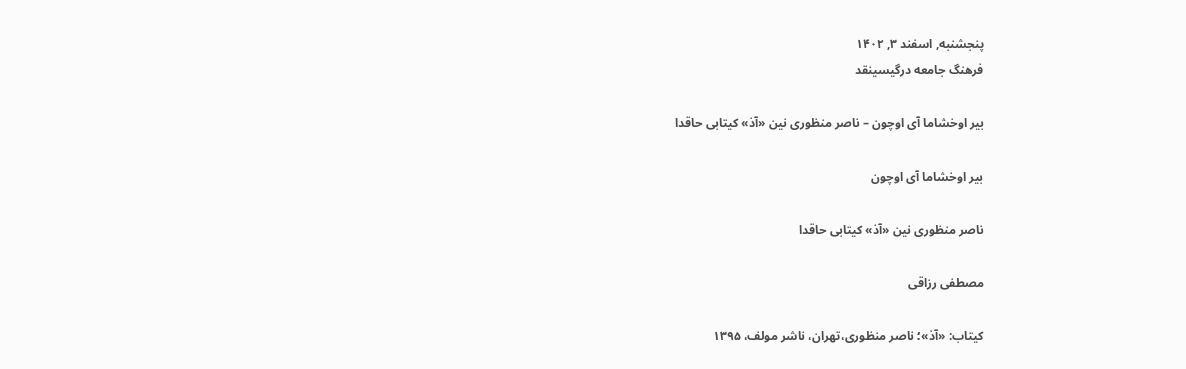پنجشنبه, اسفند ۳, ۱۴۰۲
فرهنگ جامعه درگیسینقد

بیر اوخشاما آی اوچون – ناصر منظوری نین «آذ» کیتابی حاقدا

بیر اوخشاما آی اوچون

ناصر منظوری نین «آذ» کیتابی حاقدا

مصطفی رزاقی

کیتاب: «آذ»؛ ناصر منظوری،تهران، ناشر مولف، ۱۳۹۵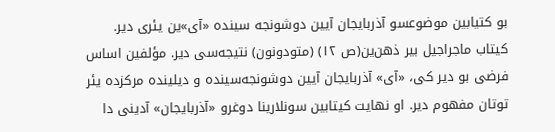بو کتیابین موضوعسو آذربایجان آیین دوشونجه سینده «آی»ین یئری دیر. کیتاب ماجراجیل بیر ذهن‌ین(ص ۱۲) (متودونون) نتیجه‌سی دیر. مؤلفین اساس فرضی بو دیر کی، «آی» آذربایجان آیین دوشونجه‌سینده و دیلینده مرکزده یئر توتان مفهوم دیر. او نهایت کیتابین سونلارینا دوغرو «آذربایجان» آدینی دا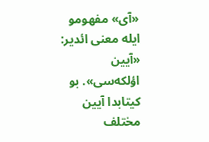«آی» مفهومو ایله معنی ائدیر: «آیین اؤلکه‌سی». بو کیتابدا آیین مختلف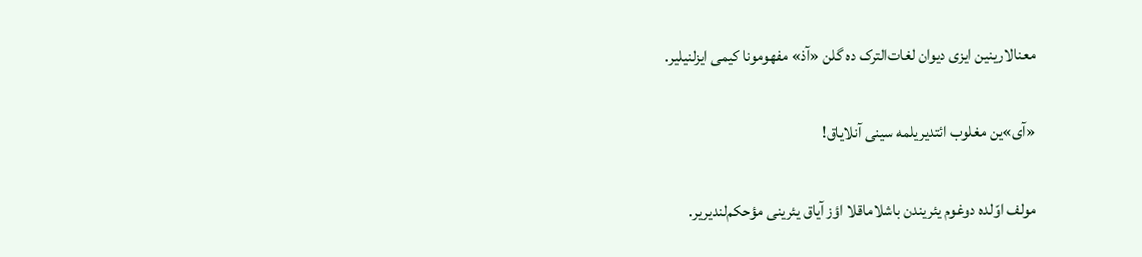معنالارینین ایزی دیوان لغات‌الترک ده گلن «آذ» مفهومونا کیمی ایزلنیلیر.

«آی»ین مغلوب ائتدیریلمه سینی آنلایاق!

مولف اوّلده دوغوم یئریندن باشلاماقلا اؤز آیاق یئرینی مؤحکم‌لندیریر.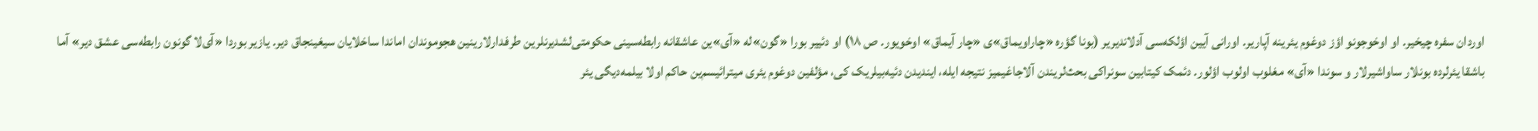اوردان سفره چیخیر. او اوخوجونو اؤز دوغوم یئرینه آپاریر. اورانی آیین اؤلکه‌سی آدلاندیریر (بونا گؤره «چاراویماق»ی «چار آیماق» اوخویور. ص ۱۸) او دئییر بورا «گون»له «آی»ین عاشقانه رابطه‌سینی حکومتی‌لشدیرنلرین طرفدارلارینین هجوموندان اماندا ساخلایان سیغینجاق دیر. یازیر بوردا «آی‌لا گونون رابطه‌سی عشق دیر» آما باشقا یئرلرده بونلار ساواشیرلار و سوندا «آی» مغلوب اولوب اؤلور. دئمک کیتابین سونراکی بحث‌لریندن آلاجاغیمیز نتیجه ایله، ایندیدن دئیه‌بیلریک کی، مؤلفین دوغوم یئری میترائیسم‌ین حاکم اولا بیلمه‌دیگی یئر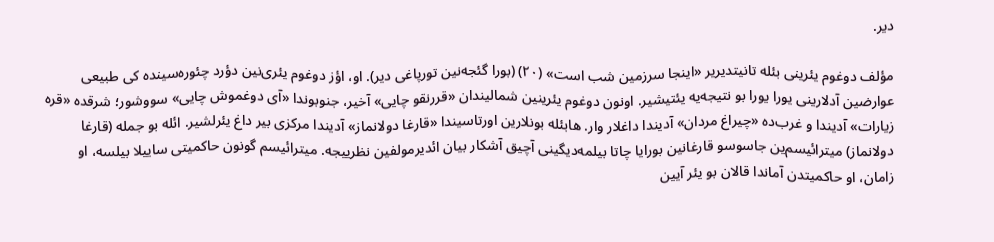دیر.

مؤلف دوغوم یئرینی بئله تانیتدیریر «اینجا سرزمین شب است» (۲۰) (بورا گئجه‌نین تورپاغی دیر). او، اؤز دوغوم یئری‌نین دؤرد چئوره‌سینده کی طبیعی عوارضین آدلارینی یورا یورا بو نتیجه‌یه یئتیشیر. اونون دوغوم یئرینین شمالیندان «قررنقو چایی» آخیر، جنوبوندا «آی دوغموش چایی» سووشور؛ شرقده «قره زیارات» آدیندا و غرب‌ده «چیراغ مردان» آدیندا داغلار وار. هابئله بونلارین اورتاسیندا «قارغا دولانماز» آدیندا مرکزی بیر داغ یئرلشیر. ائله بو جمله (قارغا دولانماز) میترائیسم‌ین جاسوسو قارغانین بورایا چاتا بیلمه‌دیگینی آچیق آشکار بیان ائدیرمولفین نظرییجه. میترائیسم گونون حاکمیتی ساییلا بیلسه، او زامان، او حاکمیتدن آماندا قالان بو یئر آیین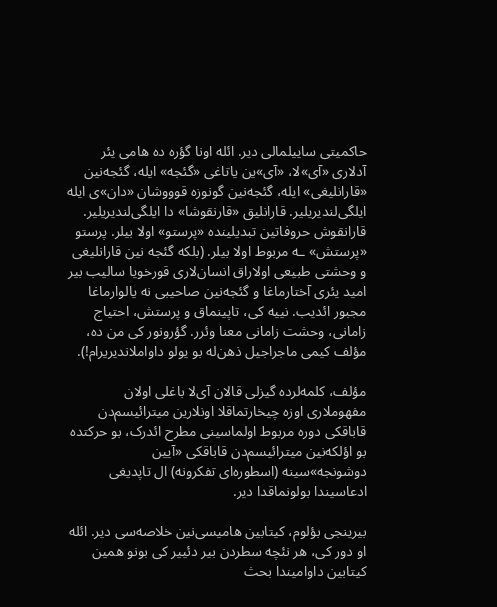حاکمیتی ساییلمالی دیر. ائله اونا گؤره ده هامی یئر آدلاری «آی»لا، «آی»ین یاتاغی «گئجه» ایله، گئجه‌نین «قارانلیغی» ایله، گئجه‌نین گونوزه قوووشان «دان»ی ایله ایلگی‌لندیریلیر. قارانلیق «قارنقوشا» دا ایلگی‌لندیریلیر. قارانقوش حروفاتین تبدیلینده «پرستو» اولا بیلر. پرستو «پرستش» ـه مربوط اولا بیلر. (بلکه گئجه نین قارانلیغی و وحشتی طبیعی اولاراق انسان‌لاری قورخویا سالیب بیر امید یئری آختارماغا و گئجه‌نین صاحیبی نه یالوارماغا مجبور ائدیب. نییه کی، تاپینماق و پرستش، احتیاج زامانی، وحشت زامانی معنا وئرر. گؤرونور کی من ده، مؤلف کیمی ماجراجیل ذهن‌له بو یولو داواملاندیریرام!).

مؤلف، کلمه‌لرده گیزلی قالان آی‌لا باغلی اولان مفهوملاری اوزه چیخارتماقلا اونلارین میترائیسم‌دن قاباقکی دوره مربوط اولماسینی مطرح ائدرک، بو حرکتده بو اؤلکه‌نین میترائیسم‌دن قاباقکی «آیین دوشونجه»سینه (اسطوره‌ای تفکرونه) ال تاپدیغی ادعاسیندا بولونماقدا دیر.

بیرینجی بؤلوم، کیتابین هامیسی‌نین خلاصه‌سی دیر. ائله او دور کی، هر نئچه سطردن بیر دئییر کی بونو همین کیتابین داوامیندا بحث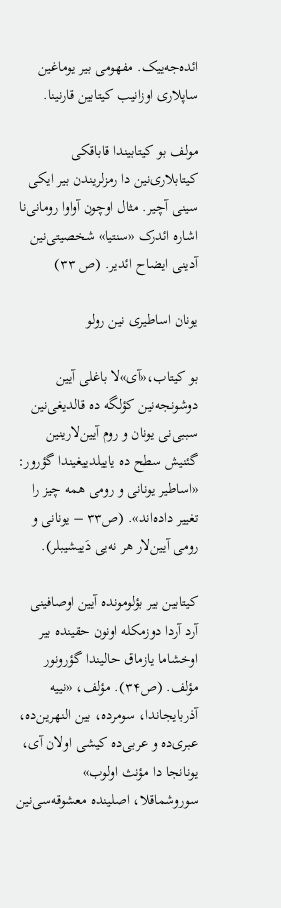ائده‌جه‌ییک. مفهومی بیر یوماغین ساپلاری اوزانیب کیتابین قارنینا.

مولف بو کیتابیندا قاباقکی کیتابلاری‌نین دا رمزلریندن بیر ایکی سینی آچیر. مثال اوچون آواوا رومانی‌نا اشاره ائدرک «سنتیا» شخصیتی‌نین آدینی ایضاح ائدیر. (ص ۳۳)

یونان اساطیری نین رولو

بو کیتاب،«آی»لا باغلی آیین دوشونجه‌نین کؤلگه ده قالدیغی‌نین سببی‌نی یونان و روم آیین‌لارینین گئنیش سطح ده یاییلدییغیندا گؤرور: «اساطیر یونانی و رومی همه چیز را تغییر داده‌اند». (ص‌۳۳ – یونانی و رومی آیین‌لار هر نه‌یی دَییشیبلر).

کیتابین بیر بؤلومونده آیین اوصافینی آرد آردا دوزمکله اونون حقینده بیر اوخشاما یازماق حالیندا گؤرونور مؤلف. (ص‌۳۴). مؤلف، «نییه آذربایجاندا، سومرده، بین النهرین‌ده، عبری‌‌ده و عربی‌ده کیشی اولان آی، یونانجا دا مؤنث اولوب» سوروشماقلا، اصلینده معشوقه‌سی‌نین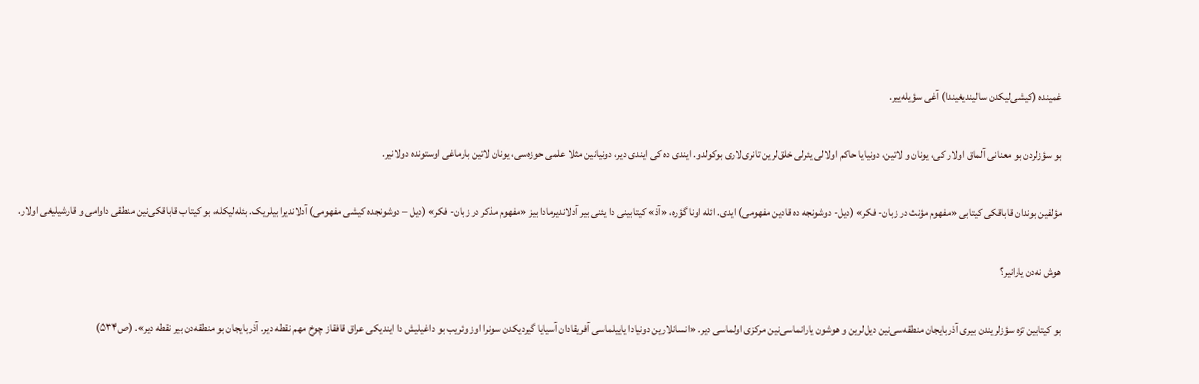غمینده (کیشی‌لیکدن سالیندیغیندا) آغی سؤیله‌ییر.

بو سؤزلردن بو معنانی آلماق اولار کی، یونان و لاتین، دونیایا حاکم اولالی یئرلی خلق‌لرین تانری‌لاری بوکولدو. ایندی ده کی ایندی دیر، دونیانین مثلا علمی حوزه‌سی، یونان لاتین بارماغی اوستونده دولانیر.

مؤلفین بوندان قاباقکی کیتابی «مفهوم مؤنث در زبان- فکر» (دیل- دوشونجه‌ ده قادین مفهومی) ایدی. ائله اونا گؤره، «آذ» کیتابینی دا یئنی بیر آدلاندیرمادا بیز «مفهوم مذکر در زبان- فکر» (دیل – دوشونجده کیشی مفهومی) آدلاندیرا بیلریک. بئله‌لیکله، بو کیتاب قاباقکی‌نین منطقی داوامی و قارشیلیغی اولار.

هوش نه‌دن یارانیر؟

بو کیتابین تزه سؤزلریندن بیری آذربایجان منطقه‌سی‌نین دیل‌لرین و هوشون یارانماسی‌نین مرکزی اولماسی دیر. «انسانلارین دونیادا یاییلماسی آفریقادان آسیایا گیردیکدن سونرا اوز وئریب بو داغیلیش دا ایندیکی عراق قافقاز چوخ مهم نقطه دیر. آذربایجان بو منطقه‌دن بیر نقطه دیر». (ص‌۵۳۴)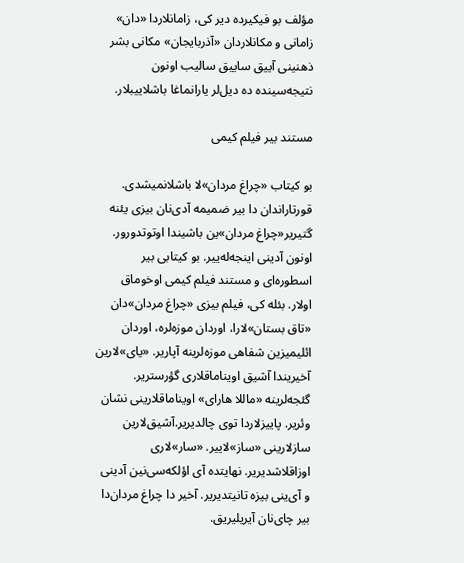مؤلف بو فیکیرده دیر کی، زامانلاردا «دان» زامانی و مکانلاردان «آذربایجان» مکانی بشر ذهنینی آییق ساییق سالیب اونون نتیجه‌سینده ده دیل‌لر یارانماغا باشلاییبلار.

مستند بیر فیلم کیمی

بو کیتاب «چراغ مردان»لا باشلانمیشدی. قورتاراندان دا بیر ضمیمه آدی‌نان بیزی یئنه گتیریر«چراغ مردان»ین باشیندا اوتوتدورور. اونون آدینی اینجه‌له‌ییر. بو کیتابی بیر اسطوره‌ای و مستند فیلم کیمی اوخوماق اولار. بئله کی، فیلم بیزی «چراغ مردان»دان «تاق بستان»لارا، اوردان موزه‌لره، اوردان ائلیمیزین شفاهی موزه‌لرینه آپاریر. «یای»لارین آخیریندا آشیق اویناماقلاری گؤرستریر. گئجه‌لرینه «ماللا هارای» اویناماقلارینی نشان وئریر. پاییزلاردا توی چالدیریر.آشیق‌لارین سازلارینی «ساز»لاییر. «سار»لاری اوزاقلاشدیریر. نهایتده آی اؤلکه‌سی‌نین آدینی و آی‌ینی بیزه تانیتدیریر. آخیر دا چراغ مردان‌دا بیر چای‌نان آیریلیریق.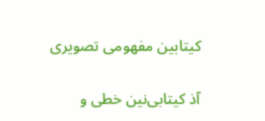کیتابین مفهومی تصویری

آذ کیتابی‌نین خطی و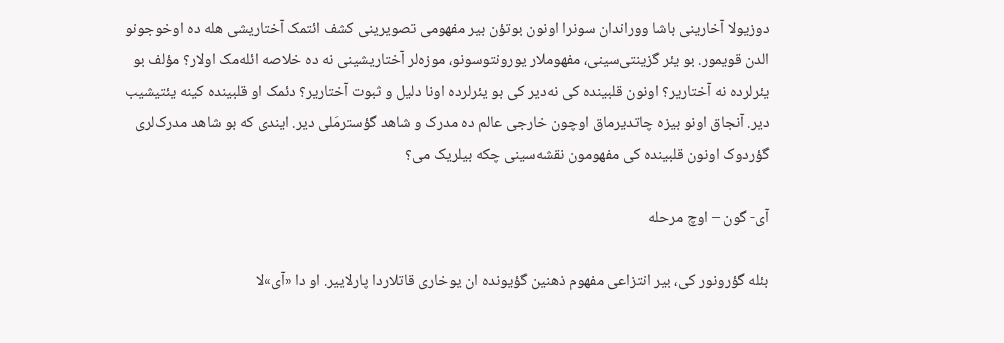دوزیولا آخارینی باشا ووراندان سونرا اونون بوتؤن بیر مفهومی تصویرینی کشف ائتمک آختاریشی هله ده اوخوجونو الدن قویمور. بو یئر گزینتی‌سینی، مفهوملار یورونتوسونو، موزه‌لر آختاریشینی نه ده خلاصه ائله‌مک اولار؟ مؤلف بو یئرلرده نه آختاریر؟ اونون قلبینده کی نه‌دیر کی بو یئرلرده اونا دلیل و ثبوت آختاریر؟ دئمک او قلبینده کینه یئتیشیب دیر. آنجاق اونو بیزه چاتدیرماق اوچون خارجی عالم ده مدرک و شاهد گؤسترمَلی دیر. ایندی که بو شاهد مدرک‌لری گؤردوک اونون قلبینده کی مفهومون نقشه‌سینی چکه بیلریک می؟

آی- گون – اوچ مرحله

بئله گؤرونور کی، بیر انتزاعی مفهوم ذهنین گؤیونده ان یوخاری قاتلاردا پارلاییر. او دا «آی»لا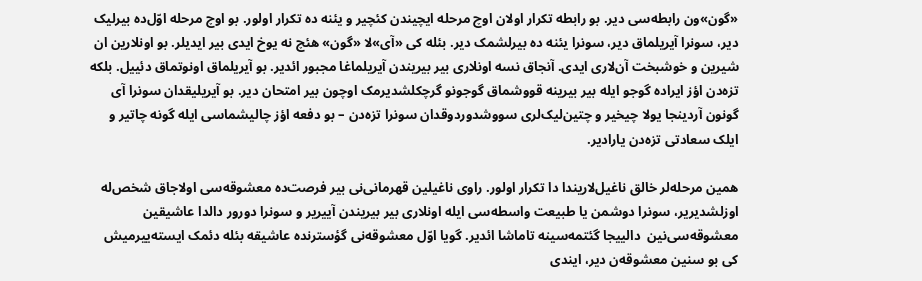«گون»ون رابطه‌سی دیر. بو رابطه تکرار اولان اوچ مرحله ایچیندن کئچیر و یئنه ده تکرار اولور. بو اوچ مرحله اوّل‌ده بیرلیک دیر، سونرا آیریلماق دیر، سونرا یئنه ده بیرلشمک دیر. بئله کی «آی»لا «گون» هئچ نه یوخ ایدی بیر ایدیلر. بو اونلارین ان شیرین و خوشبخت آن‌لاری ایدی. آنجاق نسه اونلاری بیر بیریندن آیریلماغا مجبور ائدیر. بو آیریلماق اونوتماق دئییل. بلکه تزه‌دن اؤز ایراده گوجو ایله بیر بیرینه قووشماق گوجونو گرچکلشدیرمک اوچون بیر امتحان دیر. بو آیریلیقدان سونرا آی گونون آردینجا یولا چیخیر و چتین‌لیک‌لری سووشدوردوقدان سونرا تزه‌دن – بو دفعه اؤز چالیشماسی ایله گونه چاتیر و ایلک سعادتی تزه‌دن یارادیر.

همین مرحله‌لر خالق ناغیل‌لاریندا دا تکرار اولور. راوی ناغیلین قهرمانی‌نی بیر فرصت‌ده معشوقه‌سی اولاجاق شخص‌له اوزلشدیریر، سونرا دوشمن یا طبیعت واسطه‌سی ایله اونلاری بیر بیریندن آییریر و سونرا دورور دالدا عاشیقین معشوقه‌سی‌نین  دالییجا گئتمه‌سینه تاماشا ائدیر. گویا اوّل معشوقه‌نی گؤسترنده عاشیقه بئله دئمک ایسته‌ییرمیش کی بو سنین معشوقه‌ن دیر، ایندی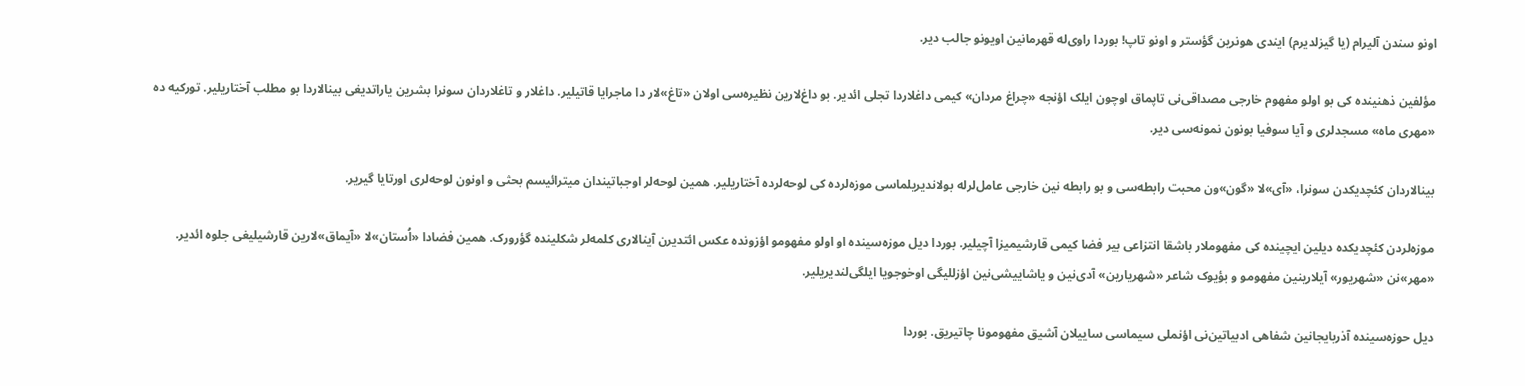اونو سندن آلیرام (یا گیزلدیرم) ایندی هونرین گؤستر و اونو تاپ! بوردا راوی‌له قهرمانین اویونو جالب دیر.

مؤلفین ذهنینده کی بو اولو مفهوم خارجی مصداقی‌نی تاپماق اوچون ایلک اؤنجه «چراغ مردان» کیمی داغلاردا تجلی ائدیر. بو داغ‌لارین نظیره‌سی اولان «تاغ»لار دا ماجرایا قاتیلیر. داغلار و تاغلاردان سونرا بشرین یاراتدیغی بینالاردا بو مطلب آختاریلیر. تورکیه ده «مهری ماه» مسجدلری و آیا سوفیا بونون نمونه‌سی دیر.

بینالاردان کئچدیکدن سونرا، «آی»لا «گون»ون محبت رابطه‌سی و بو رابطه نین خارجی عامل‌لرله بولاندیریلماسی موزه‌لرده کی لوحه‌لرده آختاریلیر. همین لوحه‌لر اوجباتیندان میترائیسم بحثی و اونون لوحه‌لری اورتایا گیریر.

موزه‌لردن کئچدیکده دیلین ایچینده کی مفهوملار باشقا انتزاعی بیر فضا کیمی قارشیمیزا آچیلیر. بوردا دیل موزه‌سینده او اولو مفهومو اؤزونده عکس ائتدیرن آینالاری کلمه‌لر شکلینده گؤرورک. همین فضادا «اُستان»لا «آیماق»لارین قارشیلیغی جلوه ائدیر. «مهر»نن «شهریور» آیلارینین مفهومو و بؤیوک شاعر «شهریارین» آدی‌نین و یاشاییشی‌نین اؤزللیگی اوخوجویا ایلگی‌لندیریلیر.

دیل حوزه‌سینده آذربایجانین شفاهی ادبیاتین‌نی اؤنملی سیماسی ساییلان آشیق مفهومونا چاتیریق. بوردا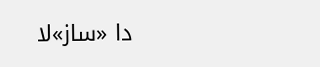دا «ساز»لا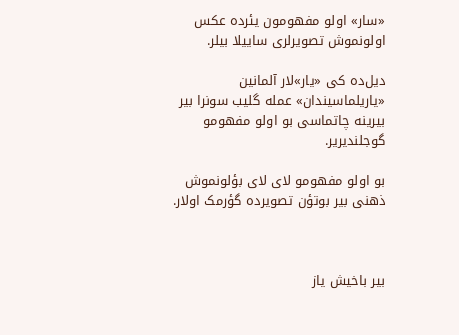«سار» اولو مفهومون یئرده عکس اولونموش تصویرلری ساییلا بیلر.

دیل‌ده کی «یار»لار آلمانین «یاریلماسیندان» عمله گلیب سونرا بیر بیرینه چاتماسی بو اولو مفهومو گوجلندیریر.

بو اولو مفهومو لای لای بؤلونموش ذهنی بیر بوتؤن تصویرده گؤرمک اولار.



بیر باخیش یاز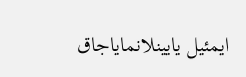ایمئیل یایینلانمایاجاق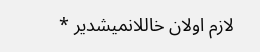لازم اولان خاللانمیشدیر *